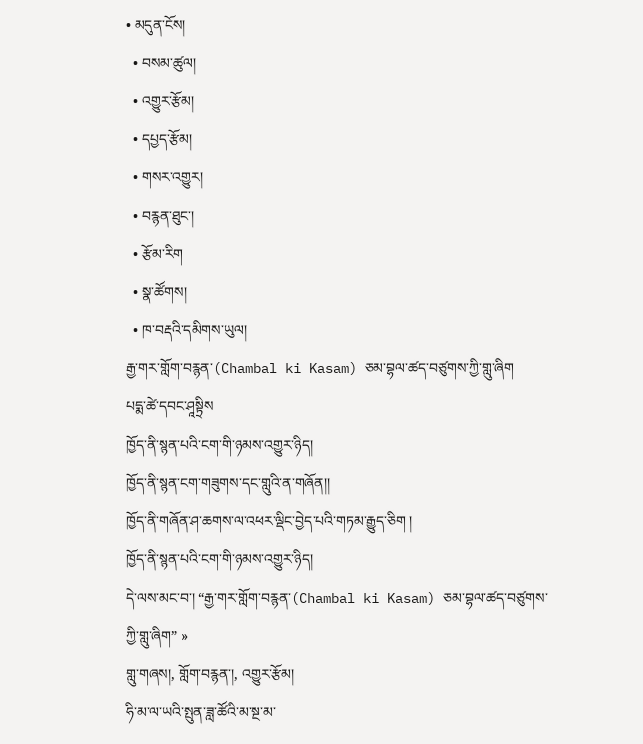• མདུན་ངོས།
  • བསམ་ཚུལ།
  • འགྱུར་རྩོམ།
  • དཔྱད་རྩོམ།
  • གསར་འགྱུར།
  • བརྙན་ཐུང་།
  • རྩོམ་རིག
  • སྣ་ཚོགས།
  • ཁ་བརྡའི་དམིགས་ཡུལ།
རྒྱ་གར་གློག་བརྙན་(Chambal ki Kasam) ཅམ་བྷལ་ཚད་བཙུགས་ཀྱི་གླུ་ཞིག
པདྨ་ཚེ་དབང་ཤཱསྟྲིས
ཁྱོད་ནི་སྙན་པའི་ངག་གི་ཉམས་འགྱུར་ཉིད།
ཁྱོད་ནི་སྙན་ངག་གཟུགས་དང་གླུའི་ན་གཞོན།།
ཁྱོད་ནི་གཞོན་ཤ་ཆགས་ལ་འཕར་ལྡིང་བྱེད་པའི་གཏམ་རྒྱུད་ཅིག །
ཁྱོད་ནི་སྙན་པའི་ངག་གི་ཉམས་འགྱུར་ཉིད།
དེ་ལས་མང་བ་། “རྒྱ་གར་གློག་བརྙན་(Chambal ki Kasam) ཅམ་བྷལ་ཚད་བཙུགས་ཀྱི་གླུ་ཞིག” »
གླུ་གཞས།, གློག་བརྙན་།, འགྱུར་རྩོམ།
ཧི་མ་ལ་ཡའི་སྤུན་ཟླ་ཚོའི་མ་སྔ་མ་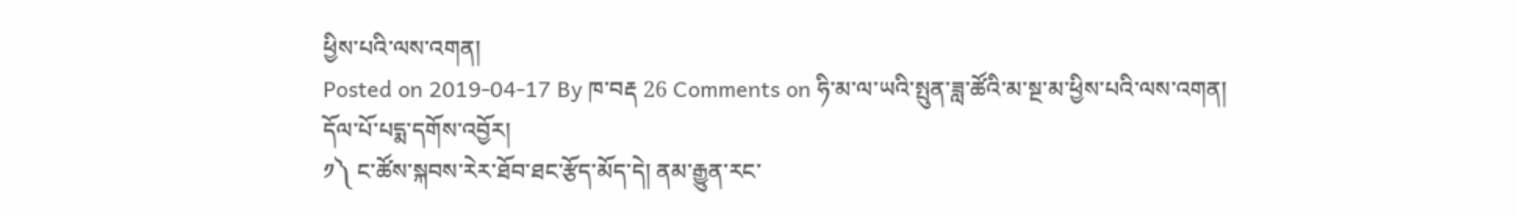ཕྱིས་པའི་ལས་འགན།
Posted on 2019-04-17 By ཁ་བརྡ 26 Comments on ཧི་མ་ལ་ཡའི་སྤུན་ཟླ་ཚོའི་མ་སྔ་མ་ཕྱིས་པའི་ལས་འགན།
དོལ་པོ་པདྨ་དགོས་འབྱོར།
༡༽ ང་ཚོས་སྐབས་རེར་ཐོབ་ཐང་རྩོད་མོད་དེ། ནམ་རྒྱུན་རང་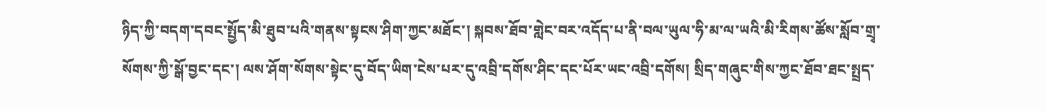ཉིད་ཀྱི་བདག་དབང་སྤྱོད་མི་ཐུབ་པའི་གནས་སྟངས་ཤིག་ཀྱང་མཐོང་། སྐབས་ཐོབ་གླེང་བར་འདོད་པ་ནི་བལ་ཡུལ་ཧི་མ་ལ་ཡའི་མི་རིགས་ཚོས་སློབ་གྲྭ་སོགས་ཀྱི་སྒོ་བྱང་དང་། ལས་ཤོག་སོགས་སྟེང་དུ་བོད་ཡིག་ངེས་པར་དུ་འབྲི་དགོས་ཤིང་དང་པོར་ཡང་འབྲི་དགོས། སྲིད་གཞུང་གིས་ཀྱང་ཐོབ་ཐང་སྤྲད་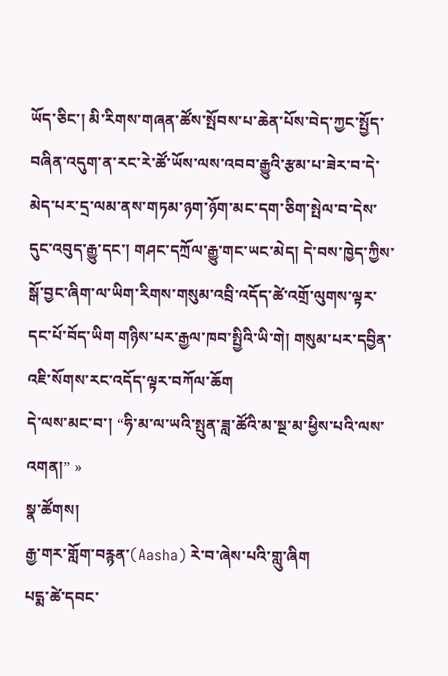ཡོད་ཅིང་། མི་རིགས་གཞན་ཚོས་སྤོབས་པ་ཆེན་པོས་བེད་ཀྱང་སྤྱོད་བཞིན་འདུག་ན་རང་རེ་ཚོ་ཡོས་ལས་འབབ་རྒྱུའི་རྩམ་པ་ཟེར་བ་དེ་མེད་པར་དྲ་ལམ་ནས་གཏམ་ཉག་ཉོག་མང་དག་ཅིག་སྤེལ་བ་དེས་དུང་འབུད་རྒྱུ་དང་། གཤང་དཀྲོལ་རྒྱུ་གང་ཡང་མེད། དེ་བས་ཁྱེད་ཀྱིས་སྒོ་བྱང་ཞིག་ལ་ཡིག་རིགས་གསུམ་འབྲི་འདོད་ཚེ་འགྲོ་ལུགས་ལྟར་དང་པོ་བོད་ཡིག གཉིས་པར་རྒྱལ་ཁབ་སྤྱིའི་ཡི་གེ། གསུམ་པར་དབྱིན་འཇི་སོགས་རང་འདོད་ལྟར་བཀོལ་ཆོག
དེ་ལས་མང་བ་། “ཧི་མ་ལ་ཡའི་སྤུན་ཟླ་ཚོའི་མ་སྔ་མ་ཕྱིས་པའི་ལས་འགན།” »
སྣ་ཚོགས།
རྒྱ་གར་གློག་བརྙན་(Aasha) རེ་བ་ཞེས་པའི་གླུ་ཞིག
པདྨ་ཚེ་དབང་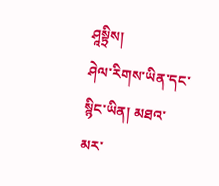ཤཱསྟྲིས།
ཤེལ་རིགས་ཡིན་དང་སྙིང་ཡིན། མཐའ་མར་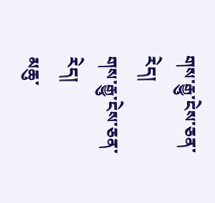གས་རྒྱུ་ངེས་ཅན་རེད།
གས་རྒྱུ་ངེས་ཅན་རེད།
མཆུ་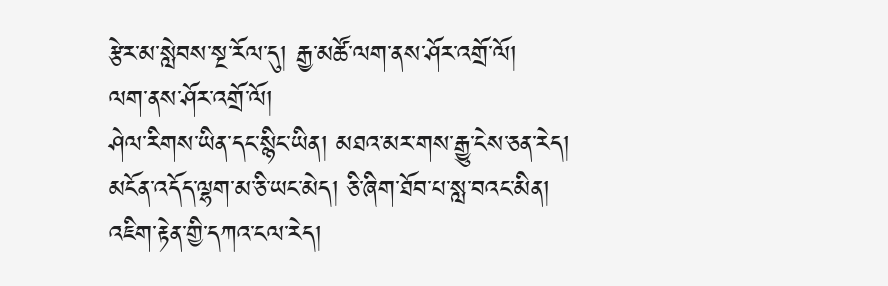རྩེར་མ་སླེབས་སྔ་རོལ་དུ། རྒྱ་མཚོ་ལག་ནས་ཤོར་འགྲོ་ལོ།
ལག་ནས་ཤོར་འགྲོ་ལོ།
ཤེལ་རིགས་ཡིན་དང་སྙིང་ཡིན། མཐའ་མར་གས་རྒྱུ་ངེས་ཅན་རེད།
མངོན་འདོད་ལྷག་མ་ཅི་ཡང་མེད། ཅི་ཞིག་ཐོབ་པ་སླ་བའང་མིན།
འཇིག་རྟེན་གྱི་དཀའ་ངལ་རེད།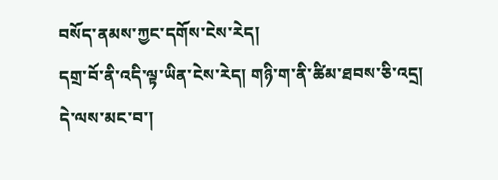བསོད་ནམས་ཀྱང་དགོས་ངེས་རེད།
དགྲ་བོ་ནི་འདི་ལྟ་ཡིན་ངེས་རེད། གཉི་ག་ནི་ཚིམ་ཐབས་ཅི་འདྲ།
དེ་ལས་མང་བ་།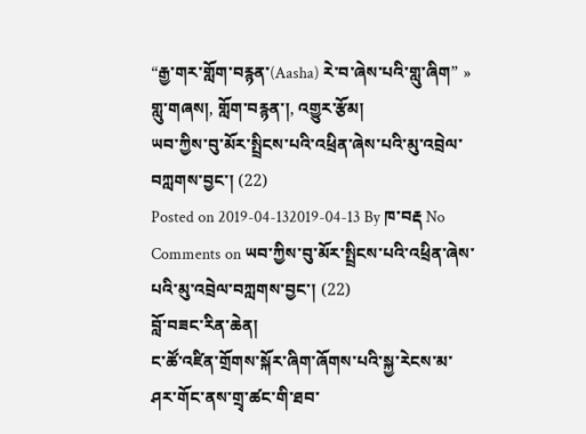“རྒྱ་གར་གློག་བརྙན་(Aasha) རེ་བ་ཞེས་པའི་གླུ་ཞིག” »
གླུ་གཞས།, གློག་བརྙན་།, འགྱུར་རྩོམ།
ཡབ་ཀྱིས་བུ་མོར་སྤྲིངས་པའི་འཕྲིན་ཞེས་པའི་མུ་འབྲེལ་བཀླགས་བྱང་། (22)
Posted on 2019-04-132019-04-13 By ཁ་བརྡ No Comments on ཡབ་ཀྱིས་བུ་མོར་སྤྲིངས་པའི་འཕྲིན་ཞེས་པའི་མུ་འབྲེལ་བཀླགས་བྱང་། (22)
བློ་བཟང་རིན་ཆེན།
ང་ཚོ་འཛིན་གྲོགས་སྐོར་ཞིག་ཞོགས་པའི་སྐྱ་རེངས་མ་ཤར་གོང་ནས་གྲྭ་ཚང་གི་ཐབ་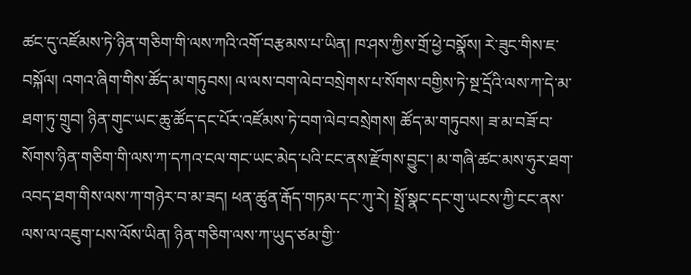ཚང་དུ་འཛོམས་ཏེ་ཉིན་གཅིག་གི་ལས་ཀའི་འགོ་བརྩམས་པ་ཡིན། ཁ་ཤས་ཀྱིས་གྲོ་ཕྱེ་བསྣོས། རེ་ཟུང་གིས་ཇ་བསྐོལ། འགའ་ཞིག་གིས་ཚོད་མ་གཏུབས། ལ་ལས་བག་ལེབ་བསྲེགས་པ་སོགས་བགྱིས་ཏེ་སྔ་དྲོའི་ལས་ཀ་དེ་མ་ཐག་ཏུ་གྲུབ། ཉིན་གུང་ཡང་ཆུ་ཚོད་དང་པོར་འཛོམས་ཏེ་བག་ལེབ་བསྲེགས། ཚོད་མ་གཏུབས། ཟ་མ་བཟོ་བ་སོགས་ཉིན་གཅིག་གི་ལས་ཀ་དཀའ་ངལ་གང་ཡང་མེད་པའི་ངང་ནས་རྫོགས་བྱུང་། མ་གཞི་ཚང་མས་ཧུར་ཐག་འབད་ཐག་གིས་ལས་ཀ་གཉེར་བ་མ་ཟད། ཕན་ཚུན་རྒོད་གཏམ་དང་ཀུ་རེ། སྤྲོ་སྣང་དང་གུ་ཡངས་ཀྱི་ངང་ནས་ལས་ལ་འཇུག་པས་ལོས་ཡིན། ཉིན་གཅིག་ལས་ཀ་ཡུད་ཙམ་གྱི་་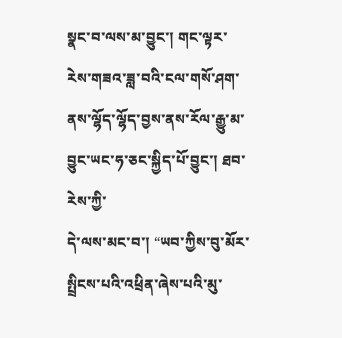སྣང་བ་ལས་མ་བྱུང་། གང་ལྟར་རེས་གཟའ་ཟླ་བའི་ངལ་གསོ་ཤག་ནས་ལྷོད་ལྷོད་བྱས་ནས་རོལ་རྒྱུ་མ་བྱུང་ཡང་ཧ་ཅང་སྐྱིད་པོ་བྱུང་། ཐབ་རེས་ཀྱི་
དེ་ལས་མང་བ་། “ཡབ་ཀྱིས་བུ་མོར་སྤྲིངས་པའི་འཕྲིན་ཞེས་པའི་མུ་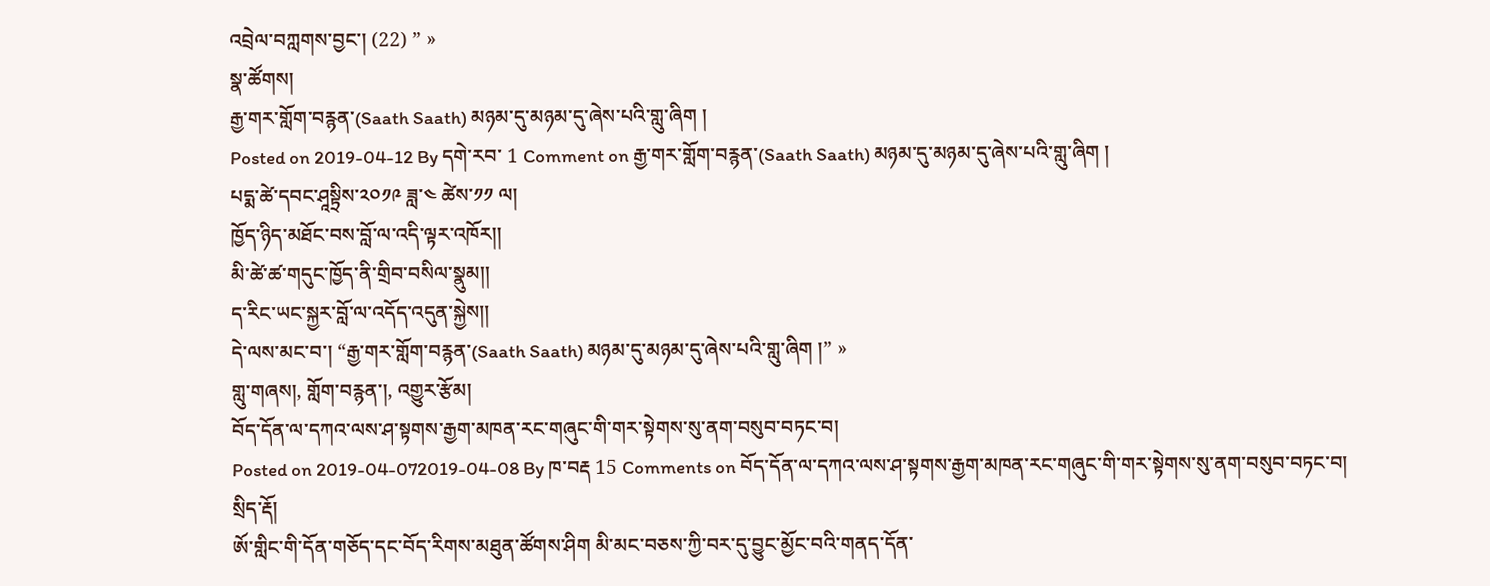འབྲེལ་བཀླགས་བྱང་། (22) ” »
སྣ་ཚོགས།
རྒྱ་གར་གློག་བརྙན་(Saath Saath) མཉམ་དུ་མཉམ་དུ་ཞེས་པའི་གླུ་ཞིག །
Posted on 2019-04-12 By དགེ་རབ་ 1 Comment on རྒྱ་གར་གློག་བརྙན་(Saath Saath) མཉམ་དུ་མཉམ་དུ་ཞེས་པའི་གླུ་ཞིག །
པདྨ་ཚེ་དབང་ཤཱསྟྲིས་༢༠༡༩ ཟླ་༤ ཚེས་༡༡ ལ།
ཁྱོད་ཉིད་མཐོང་བས་བློ་ལ་འདི་ལྟར་འཁོར།།
མི་ཚེ་ཚ་གདུང་ཁྱོད་ནི་གྲིབ་བསིལ་སྣུམ།།
ད་རིང་ཡང་སྐྱར་བློ་ལ་འདོད་འདུན་སྐྱེས།།
དེ་ལས་མང་བ་། “རྒྱ་གར་གློག་བརྙན་(Saath Saath) མཉམ་དུ་མཉམ་དུ་ཞེས་པའི་གླུ་ཞིག །” »
གླུ་གཞས།, གློག་བརྙན་།, འགྱུར་རྩོམ།
བོད་དོན་ལ་དཀའ་ལས་ཤ་སྟགས་རྒྱག་མཁན་རང་གཞུང་གི་གར་སྟེགས་སུ་ནག་བསུབ་བཏང་བ།
Posted on 2019-04-072019-04-08 By ཁ་བརྡ 15 Comments on བོད་དོན་ལ་དཀའ་ལས་ཤ་སྟགས་རྒྱག་མཁན་རང་གཞུང་གི་གར་སྟེགས་སུ་ནག་བསུབ་བཏང་བ།
སྲིད་རྡོ།
ཨོ་གླིང་གི་དོན་གཅོད་དང་བོད་རིགས་མཐུན་ཚོགས་ཤིག མི་མང་བཅས་ཀྱི་བར་དུ་བྱུང་མྱོང་བའི་གནད་དོན་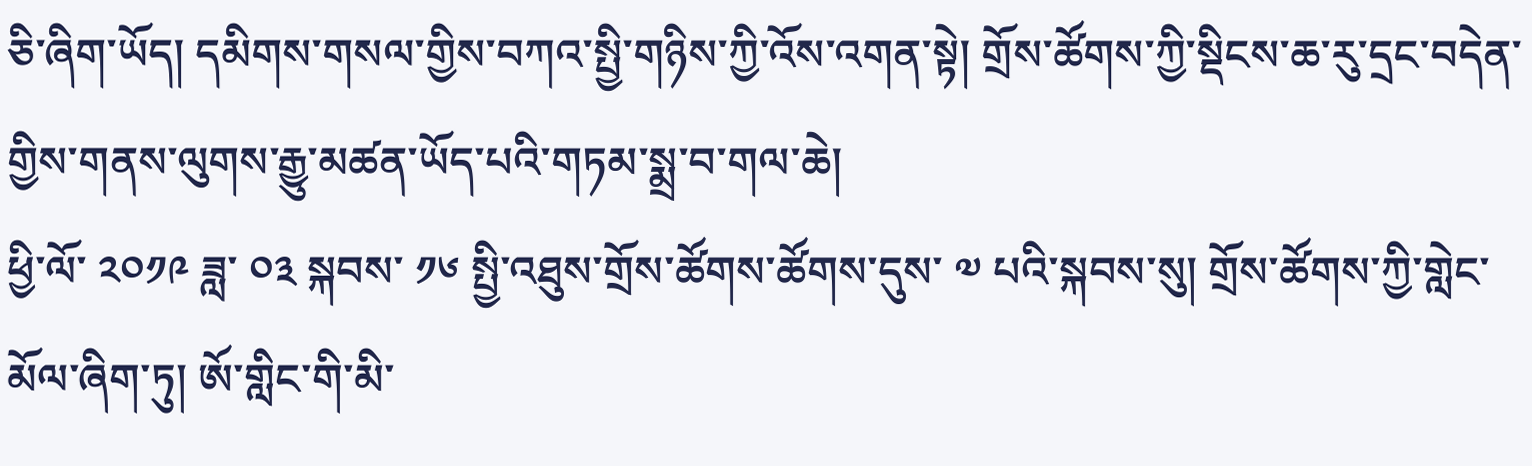ཅི་ཞིག་ཡོད། དམིགས་གསལ་གྱིས་བཀའ་སྤྱི་གཉིས་ཀྱི་འོས་འགན་སྟེ། གྲོས་ཚོགས་ཀྱི་སྡིངས་ཆ་རུ་དྲང་བདེན་གྱིས་གནས་ལུགས་རྒྱུ་མཚན་ཡོད་པའི་གཏམ་སྨྲ་བ་གལ་ཆེ།
ཕྱི་ལོ་ ༢༠༡༩ ཟླ་ ༠༣ སྐབས་ ༡༦ སྤྱི་འཐུས་གྲོས་ཚོགས་ཚོགས་དུས་ ༧ པའི་སྐབས་སུ། གྲོས་ཚོགས་ཀྱི་གླེང་མོལ་ཞིག་ཏུ། ཨོ་གླིང་གི་མི་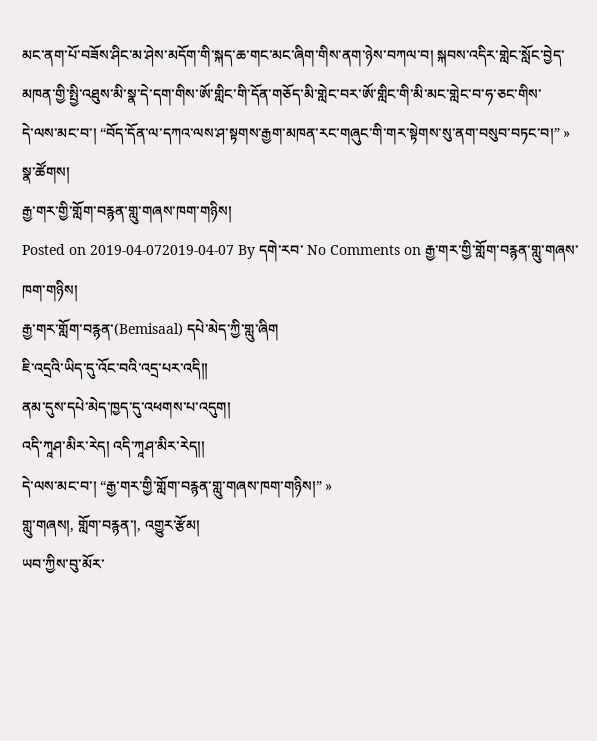མང་ནག་པོ་བཟོས་ཤིང་མ་ཤེས་མདོག་གི་སྐད་ཆ་གང་མང་ཞིག་གིས་ནག་ཉེས་བཀལ་བ། སྐབས་འདིར་གླེང་སློང་བྱེད་མཁན་གྱི་སྤྱི་འཐུས་མི་སྣ་དེ་དག་གིས་ཨོ་གླིང་གི་དོན་གཅོད་མི་གླེང་བར་ཨོ་གླིང་གི་མི་མང་གླེང་བ་ཧ་ཅང་གིས་
དེ་ལས་མང་བ་། “བོད་དོན་ལ་དཀའ་ལས་ཤ་སྟགས་རྒྱག་མཁན་རང་གཞུང་གི་གར་སྟེགས་སུ་ནག་བསུབ་བཏང་བ།” »
སྣ་ཚོགས།
རྒྱ་གར་གྱི་གློག་བརྙན་གླུ་གཞས་ཁག་གཉིས།
Posted on 2019-04-072019-04-07 By དགེ་རབ་ No Comments on རྒྱ་གར་གྱི་གློག་བརྙན་གླུ་གཞས་ཁག་གཉིས།
རྒྱ་གར་གློག་བརྙན་(Bemisaal) དཔེ་མེད་ཀྱི་གླུ་ཞིག
ཇི་འདྲའི་ཡིད་དུ་འོང་བའི་འདྲ་པར་འདི།།
ནམ་དུས་དཔེ་མེད་ཁྱད་དུ་འཕགས་པ་འདུག།
འདི་ཀཱཤ་མིར་རེད། འདི་ཀཱཤ་མིར་རེད།།
དེ་ལས་མང་བ་། “རྒྱ་གར་གྱི་གློག་བརྙན་གླུ་གཞས་ཁག་གཉིས།” »
གླུ་གཞས།, གློག་བརྙན་།, འགྱུར་རྩོམ།
ཡབ་ཀྱིས་བུ་མོར་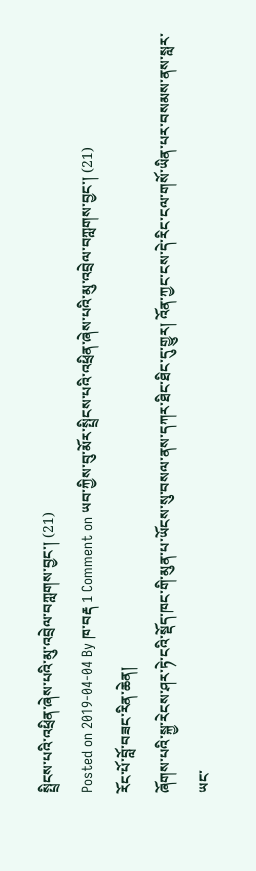སྤྲིངས་པའི་འཕྲིན་ཞེས་པའི་མུ་འབྲེལ་བཀླགས་བྱང་། (21)
Posted on 2019-04-04 By ཁ་བརྡ 1 Comment on ཡབ་ཀྱིས་བུ་མོར་སྤྲིངས་པའི་འཕྲིན་ཞེས་པའི་མུ་འབྲེལ་བཀླགས་བྱང་། (21)
རོང་པོ་བློ་བཟང་རིན་ཆེན།
ཞོགས་པའི་སྐྱ་རེངས་ཤར་ཏེ་ངའི་སྡོད་ཁང་གི་མུན་པ་ཡོངས་སུ་བསལ་ནས་དཀར་ཐིང་ཐིང་དུ་གྱུར། འོན་ཀྱང་ངས་དེ་རིང་ངལ་གསོ་ཡིན་པར་བསམས་ནས་སླར་ཡང་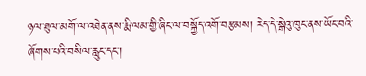ཉལ་ཐུལ་མགོ་ལ་འཐེན་ནས་རྨི་ལམ་གྱི་ཞིང་ལ་བསྐྱོད་འགོ་བརྩམས། རེད་དེ་སྒེའུ་ཁུང་ནས་ཡོང་བའི་ཞོགས་པའི་བསིལ་རླུང་དང་།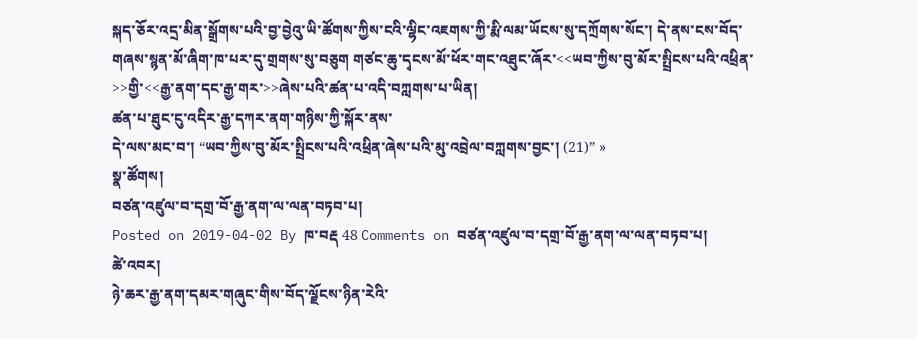སྐད་ཅོར་འདྲ་མིན་སྒྲོགས་པའི་བྱ་བྱེའུ་ཡི་ཚོགས་ཀྱིས་ངའི་ལྷིང་འཇགས་ཀྱི་རྨི་ལམ་ཡོངས་སུ་དཀྲོགས་སོང་། དེ་ནས་ངས་བོད་གཞས་སྙན་མོ་ཞིག་ཁ་པར་དུ་གྲགས་སུ་བཅུག གཙང་ཆུ་དྭངས་མོ་ཕོར་གང་འཐུང་ཞོར་<<ཡབ་ཀྱིས་བུ་མོར་སྤྲིངས་པའི་འཕྲིན་>>གྱི་<<རྒྱ་ནག་དང་རྒྱ་གར་>>ཞེས་པའི་ཚན་པ་འདི་བཀླགས་པ་ཡིན།
ཚན་པ་ཐུང་ངུ་འདིར་རྒྱ་དཀར་ནག་གཉིས་ཀྱི་སྐོར་ནས་
དེ་ལས་མང་བ་། “ཡབ་ཀྱིས་བུ་མོར་སྤྲིངས་པའི་འཕྲིན་ཞེས་པའི་མུ་འབྲེལ་བཀླགས་བྱང་། (21)” »
སྣ་ཚོགས།
བཙན་འཛུལ་བ་དགྲ་བོ་རྒྱ་ནག་ལ་ལན་བཏབ་པ།
Posted on 2019-04-02 By ཁ་བརྡ 48 Comments on བཙན་འཛུལ་བ་དགྲ་བོ་རྒྱ་ནག་ལ་ལན་བཏབ་པ།
ཚེ་འབར།
ཉེ་ཆར་རྒྱ་ནག་དམར་གཞུང་གིས་བོད་ལྗོངས་ཉིན་རེའི་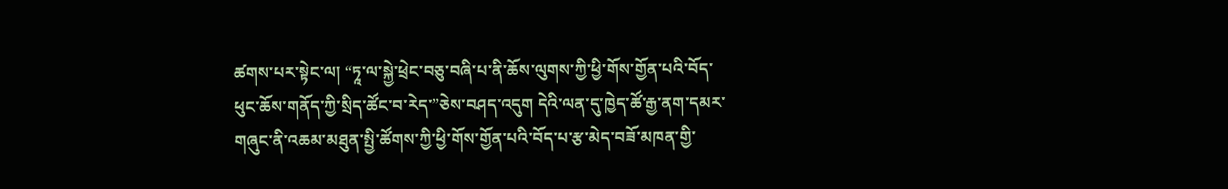ཚགས་པར་སྟེང་ལ། “ཏཱ་ལ་སྐྱེ་ཕྲེང་བཅུ་བཞི་པ་ནི་ཆོས་ལུགས་ཀྱི་ཕྱི་གོས་གྱོན་པའི་བོད་ཕུང་ཆོས་གནོད་ཀྱི་སྲིད་ཚོང་བ་རེད་”ཅེས་བཤད་འདུག དེའི་ལན་དུ་ཁྱེད་ཚོ་རྒྱ་ནག་དམར་གཞུང་ནི་འཆམ་མཐུན་སྤྱི་ཚོགས་ཀྱི་ཕྱི་གོས་གྱོན་པའི་བོད་པ་རྩ་མེད་བཟོ་མཁན་གྱི་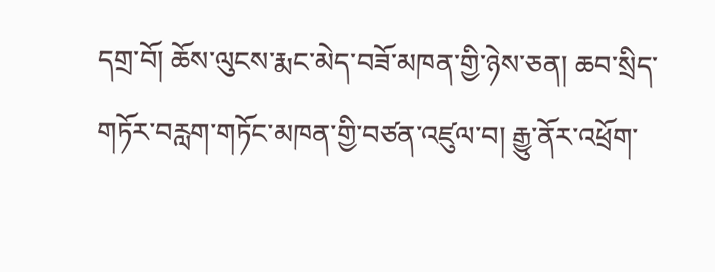དགྲ་བོ། ཆོས་ལུངས་རྨང་མེད་བཟོ་མཁན་གྱི་ཉེས་ཅན། ཆབ་སྲིད་གཏོར་བརླག་གཏོང་མཁན་གྱི་བཙན་འཛུལ་བ། རྒྱུ་ནོར་འཕྲོག་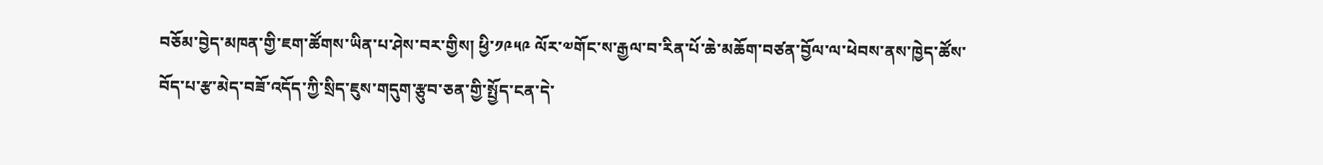བཅོམ་བྱེད་མཁན་གྱི་ཇག་ཚོགས་ཡིན་པ་ཤེས་བར་གྱིས། ཕྱི་༡༩༥༩ ལོར་༧གོང་ས་རྒྱལ་བ་རིན་པོ་ཆེ་མཆོག་བཙན་བྱོལ་ལ་ཕེབས་ནས་ཁྱེད་ཚོས་བོད་པ་རྩ་མེད་བཟོ་འདོད་ཀྱི་སྲིད་ཇུས་གདུག་རྩུབ་ཅན་གྱི་སྤྱོད་ངན་དེ་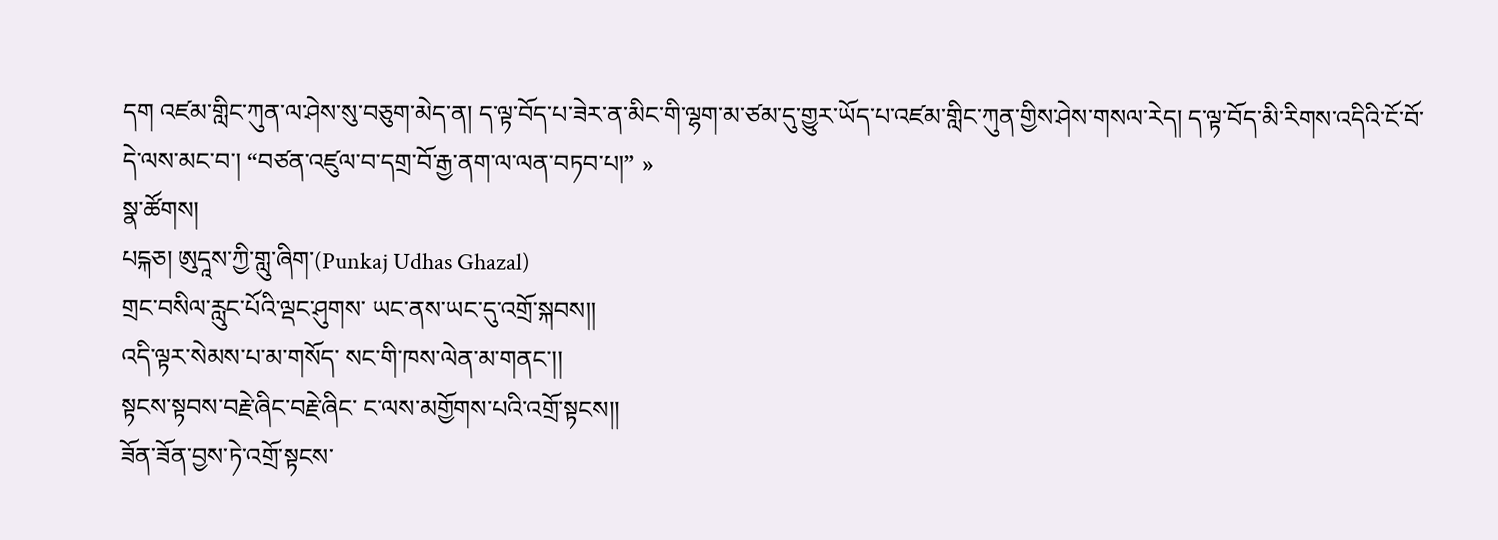དག འཛམ་གླིང་ཀུན་ལ་ཤེས་སུ་བཅུག་མེད་ན། ད་ལྟ་བོད་པ་ཟེར་ན་མིང་གི་ལྷག་མ་ཙམ་དུ་གྱུར་ཡོད་པ་འཛམ་གླིང་ཀུན་གྱིས་ཤེས་གསལ་རེད། ད་ལྟ་བོད་མི་རིགས་འདིའི་ངོ་བོ་
དེ་ལས་མང་བ་། “བཙན་འཛུལ་བ་དགྲ་བོ་རྒྱ་ནག་ལ་ལན་བཏབ་པ།” »
སྣ་ཚོགས།
པངྐཅ། ཨུདཱས་ཀྱི་གླུ་ཞིག་(Punkaj Udhas Ghazal)
གྲང་བསིལ་རླུང་པོའི་ལྡང་ཤུགས་ ཡང་ནས་ཡང་དུ་འགྲོ་སྐབས།།
འདི་ལྟར་སེམས་པ་མ་གསོད་ སང་གི་ཁས་ལེན་མ་གནང་།།
སྟངས་སྟབས་བརྗེ་ཞིང་བརྗེ་ཞིང་ ང་ལས་མགྱོགས་པའི་འགྲོ་སྟངས།།
ཟོན་ཟོན་བྱས་ཏེ་འགྲོ་སྟངས་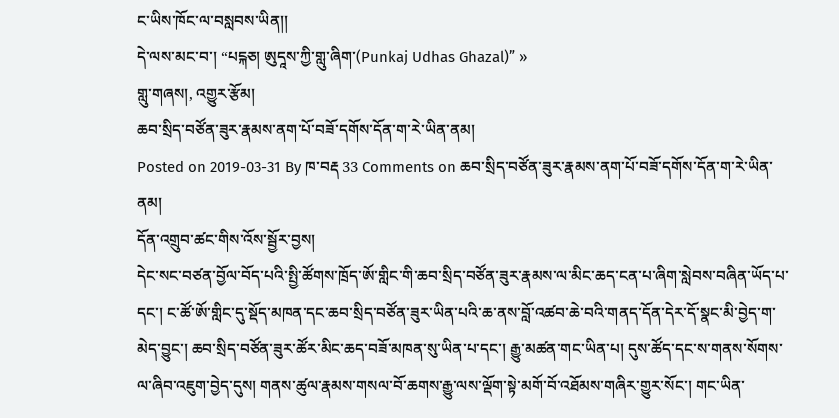ང་ཡིས་ཁོང་ལ་བསླབས་ཡིན།།
དེ་ལས་མང་བ་། “པངྐཅ། ཨུདཱས་ཀྱི་གླུ་ཞིག་(Punkaj Udhas Ghazal)” »
གླུ་གཞས།, འགྱུར་རྩོམ།
ཆབ་སྲིད་བཙོན་ཟུར་རྣམས་ནག་པོ་བཟོ་དགོས་དོན་ག་རེ་ཡིན་ནམ།
Posted on 2019-03-31 By ཁ་བརྡ 33 Comments on ཆབ་སྲིད་བཙོན་ཟུར་རྣམས་ནག་པོ་བཟོ་དགོས་དོན་ག་རེ་ཡིན་ནམ།
དོན་འགྲུབ་ཚང་གིས་འོས་སྦྱོར་བྱས།
དེང་སང་བཙན་བྱོལ་བོད་པའི་སྤྱི་ཚོགས་ཁྲོད་ཨོ་གླིང་གི་ཆབ་སྲིད་བཙོན་ཟུར་རྣམས་ལ་མིང་ཆད་ངན་པ་ཞིག་སླེབས་བཞིན་ཡོད་པ་དང་། ང་ཚོ་ཨོ་གླིང་དུ་སྡོད་མཁན་དང་ཆབ་སྲིད་བཙོན་ཟུར་ཡིན་པའི་ཆ་ནས་བློ་འཚབ་ཆེ་བའི་གནད་དོན་དེར་དོ་སྣང་མི་བྱེད་ག་མེད་བྱུང་། ཆབ་སྲིད་བཙོན་ཟུར་ཚོར་མིང་ཆད་བཟོ་མཁན་སུ་ཡིན་པ་དང་། རྒྱུ་མཚན་གང་ཡིན་པ། དུས་ཚོད་དང་ས་གནས་སོགས་ལ་ཞིབ་འཇུག་བྱེད་དུས། གནས་ཚུལ་རྣམས་གསལ་བོ་ཆགས་རྒྱུ་ལས་ལྡོག་སྟེ་མགོ་བོ་འཐོམས་གཞིར་གྱུར་སོང་། གང་ཡིན་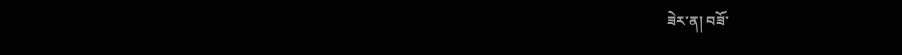ཟེར་ན། བཟོ་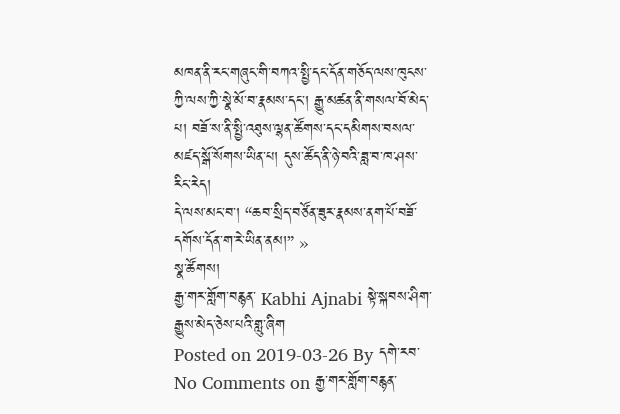མཁན་ནི་རང་གཞུང་གི་བཀའ་སྤྱི་དང་དོན་གཅོད་ལས་ཁུངས་ཀྱི་ལས་ཀྱི་སྣེ་མོ་བ་རྣམས་དང་། རྒྱུ་མཚན་ནི་གསལ་བོ་མེད་པ། བཟོ་ས་ནི་སྤྱི་འཐུས་ལྷན་ཚོགས་དང་དམིགས་བསལ་མཛད་སྒོ་སོགས་ཡིན་པ། དུས་ཚོད་ནི་ཉེ་བའི་ཟླ་བ་ཁ་ཤས་རིང་རེད།
དེ་ལས་མང་བ་། “ཆབ་སྲིད་བཙོན་ཟུར་རྣམས་ནག་པོ་བཟོ་དགོས་དོན་ག་རེ་ཡིན་ནམ།” »
སྣ་ཚོགས།
རྒྱ་གར་གློག་བརྙན་ Kabhi Ajnabi སྟེ་སྐབས་ཤིག་རྒྱུས་མེད་ཅེས་པའི་གླུ་ཞིག
Posted on 2019-03-26 By དགེ་རབ་ No Comments on རྒྱ་གར་གློག་བརྙན་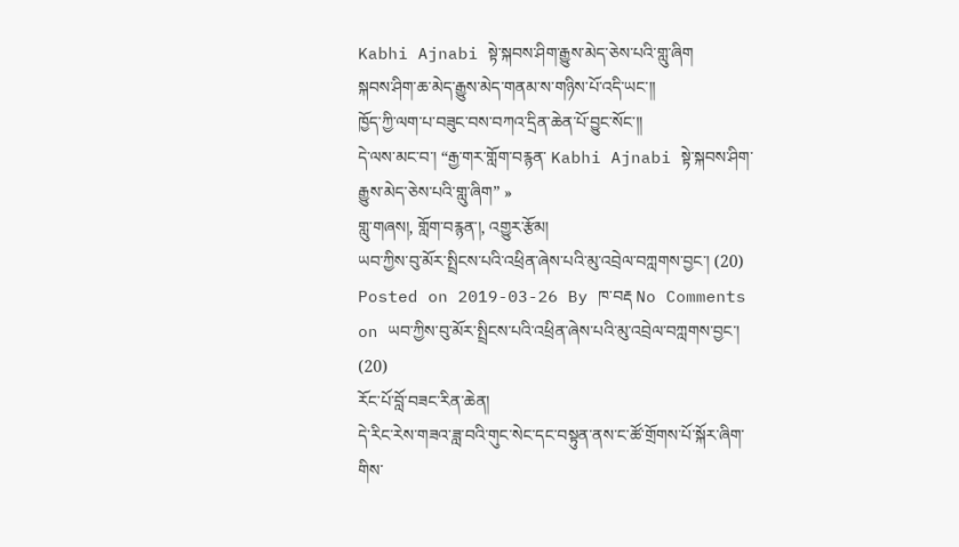Kabhi Ajnabi སྟེ་སྐབས་ཤིག་རྒྱུས་མེད་ཅེས་པའི་གླུ་ཞིག
སྐབས་ཤིག་ཆ་མེད་རྒྱུས་མེད་གནམ་ས་གཉིས་པོ་འདི་ཡང་།།
ཁྱོད་ཀྱི་ལག་པ་བཟུང་བས་བཀའ་དྲིན་ཆེན་པོ་བྱུང་སོང་།།
དེ་ལས་མང་བ་། “རྒྱ་གར་གློག་བརྙན་ Kabhi Ajnabi སྟེ་སྐབས་ཤིག་རྒྱུས་མེད་ཅེས་པའི་གླུ་ཞིག” »
གླུ་གཞས།, གློག་བརྙན་།, འགྱུར་རྩོམ།
ཡབ་ཀྱིས་བུ་མོར་སྤྲིངས་པའི་འཕྲིན་ཞེས་པའི་མུ་འབྲེལ་བཀླགས་བྱང་། (20)
Posted on 2019-03-26 By ཁ་བརྡ No Comments on ཡབ་ཀྱིས་བུ་མོར་སྤྲིངས་པའི་འཕྲིན་ཞེས་པའི་མུ་འབྲེལ་བཀླགས་བྱང་། (20)
རོང་པོ་བློ་བཟང་རིན་ཆེན།
དེ་རིང་རེས་གཟའ་ཟླ་བའི་གུང་སེང་དང་བསྟུན་ནས་ང་ཚོ་གྲོགས་པོ་སྐོར་ཞིག་གིས་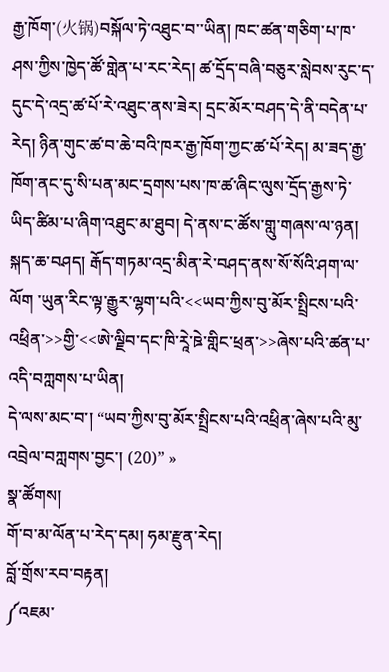རྒྱ་ཁོག་(火锅)བསྐོལ་ཏེ་འཐུང་བ་་ཡིན། ཁང་ཚན་གཅིག་པ་ཁ་ཤས་ཀྱིས་ཁྱེད་ཚོ་གླེན་པ་རང་རེད། ཚ་དྲོད་བཞི་བཅུར་སླེབས་རུང་ད་དུང་དེ་འདྲ་ཚ་པོ་རེ་འཐུང་ནས་ཟེར། དྲང་མོར་བཤད་དེ་ནི་བདེན་པ་རེད། ཉིན་གུང་ཚ་བ་ཆེ་བའི་ཁར་རྒྱ་ཁོག་ཀྱང་ཚ་པོ་རེད། མ་ཟད་རྒྱ་ཁོག་ནང་དུ་སི་པན་མང་དྲགས་པས་ཁ་ཚ་ཞིང་ལུས་དྲོད་རྒྱས་ཏེ་ཡིད་ཚིམ་པ་ཞིག་འཐུང་མ་ཐུབ། དེ་ནས་ང་ཚོས་གླུ་གཞས་ལ་ཉན། སྐད་ཆ་བཤད། རྒོད་གཏམ་འདྲ་མིན་རེ་བཤད་ནས་སོ་སོའི་ཤག་ལ་ལོག ་ཡུན་རིང་ལྟ་རྒྱུར་ལྷག་པའི་<<ཡབ་ཀྱིས་བུ་མོར་སྤྲིངས་པའི་འཕྲིན་>>གྱི་<<ཨེ་ལྗིབ་དང་ཁི་རཱེ་ཋེ་གླིང་ཕྲན་>>ཞེས་པའི་ཚན་པ་འདི་བཀླགས་པ་ཡིན།
དེ་ལས་མང་བ་། “ཡབ་ཀྱིས་བུ་མོར་སྤྲིངས་པའི་འཕྲིན་ཞེས་པའི་མུ་འབྲེལ་བཀླགས་བྱང་། (20)” »
སྣ་ཚོགས།
གོ་བ་མ་ལོན་པ་རེད་དམ། ཧམ་རྫུན་རེད།
བློ་གྲོས་རབ་བརྟན།
༼འཇམ་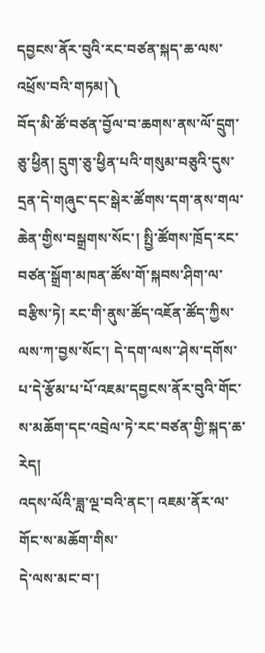དབྱངས་ནོར་བུའི་རང་བཙན་སྐད་ཆ་ལས་འཕྲོས་བའི་གཏམ།༽
བོད་མི་ཚོ་བཙན་བྱོལ་བ་ཆགས་ནས་ལོ་དྲུག་ཅུ་ཕྱིན། དྲུག་ཅུ་ཕྱིན་པའི་གསུམ་བཅུའི་དུས་དྲན་དེ་གཞུང་དང་སྒེར་ཚོགས་དག་ནས་གལ་ཆེན་གྱིས་བསྒྲགས་སོང་། སྤྱི་ཚོགས་ཁྲོད་རང་བཙན་སྒྲོག་མཁན་ཚོས་གོ་སྐབས་ཤིག་ལ་བརྩིས་ཏེ། རང་གི་ནུས་ཚོད་འཇོན་ཚོད་ཀྱིས་ལས་ཀ་བྱས་སོང་། དེ་དག་ལས་་ཤེས་དགོས་པ་དེ་རྩོམ་པ་པོ་འཇམ་དབྱངས་ནོར་བུའི་གོང་ས་མཆོག་དང་འབྲེལ་ཏེ་རང་བཙན་གྱི་སྐད་ཆ་རེད།
འདས་ལོའི་ཟླ་ལྔ་བའི་ནང་། འཇམ་ནོར་ལ་གོང་ས་མཆོག་གིས་
དེ་ལས་མང་བ་།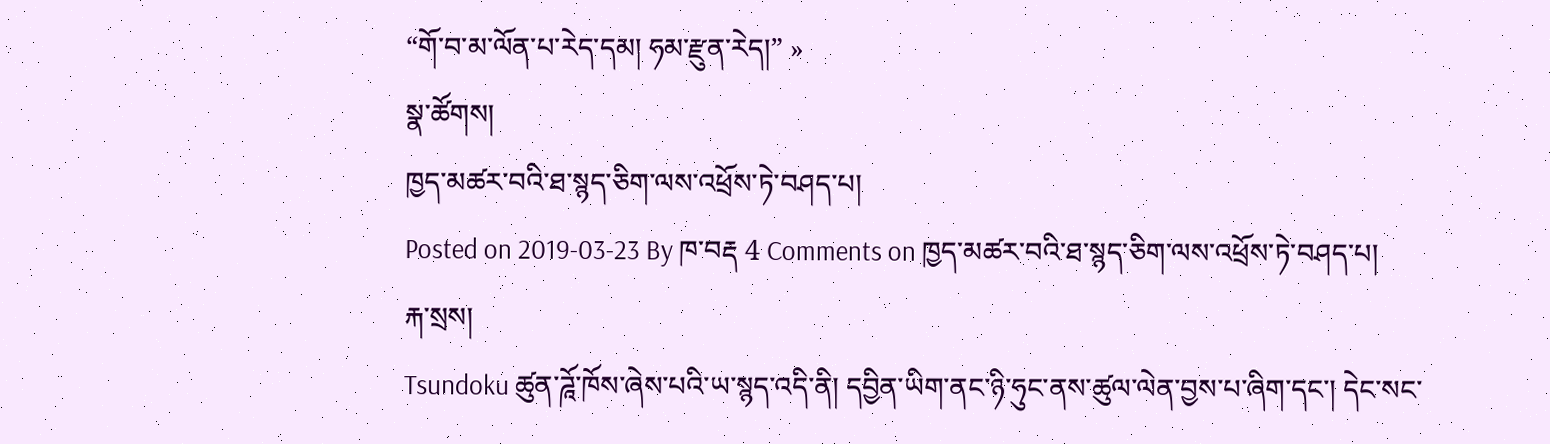“གོ་བ་མ་ལོན་པ་རེད་དམ། ཧམ་རྫུན་རེད།” »
སྣ་ཚོགས།
ཁྱད་མཚར་བའི་ཐ་སྙད་ཅིག་ལས་འཕྲོས་ཏེ་བཤད་པ།
Posted on 2019-03-23 By ཁ་བརྡ 4 Comments on ཁྱད་མཚར་བའི་ཐ་སྙད་ཅིག་ལས་འཕྲོས་ཏེ་བཤད་པ།
རྐ་སྲས།
Tsundoku ཚུན་ཌཱོ་ཁོས་ཞེས་པའི་ཡ་སྙད་འདི་ནི། དབྱིན་ཡིག་ནང་ཉི་ཧུང་ནས་ཚུལ་ལེན་བྱས་པ་ཞིག་དང་། དེང་སང་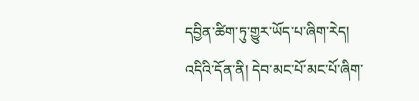དབྱིན་ཚིག་ཏུ་གྱུར་ཡོད་པ་ཞིག་རེད།
འདིའི་དོན་ནི། དེབ་མང་པོ་མང་པོ་ཞིག་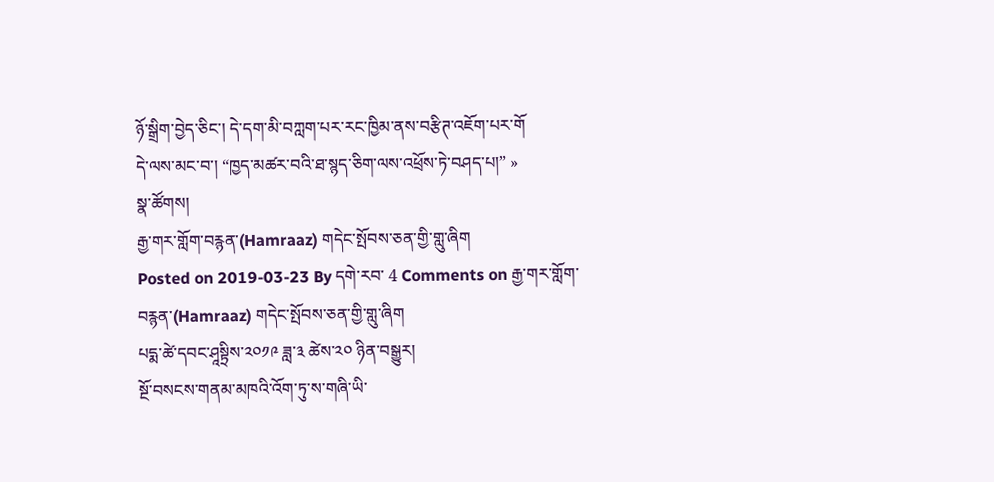ཉོ་སྒྲིག་བྱེད་ཅིང་། དེ་དག་མི་བཀླག་པར་རང་ཁྱིམ་ནས་བརྩིཊ་འཇོག་པར་གོ
དེ་ལས་མང་བ་། “ཁྱད་མཚར་བའི་ཐ་སྙད་ཅིག་ལས་འཕྲོས་ཏེ་བཤད་པ།” »
སྣ་ཚོགས།
རྒྱ་གར་གློག་བརྙན་(Hamraaz) གདེང་སྤོབས་ཅན་གྱི་གླུ་ཞིག
Posted on 2019-03-23 By དགེ་རབ་ 4 Comments on རྒྱ་གར་གློག་བརྙན་(Hamraaz) གདེང་སྤོབས་ཅན་གྱི་གླུ་ཞིག
པདྨ་ཚེ་དབང་ཤཱསྟྲིས་༢༠༡༩ ཟླ་༣ ཚེས་༢༠ ཉིན་བསྒྱུར།
སྔོ་བསངས་གནམ་མཁའི་འོག་ཏུ་ས་གཞི་ཡི་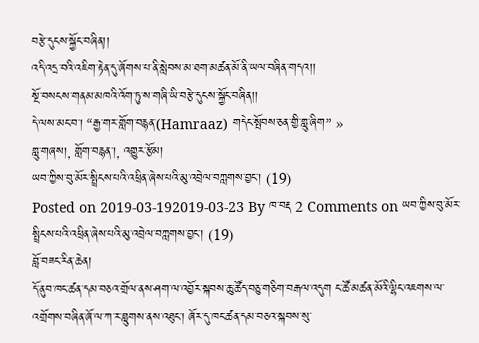བརྩེ་དུངས་སྐྱོང་བཞིན།།
འདི་འདྲ་བའི་འཇིག་རྟེན་དུ་ཞོགས་པ་ནི་སླེབས་མ་ཐག་མཚན་མོ་ནི་ཡལ་བཞིན་གདའ།།
སྔོ་བསངས་གནམ་མཁའི་འོག་ཏུ་ས་གཞི་ཡི་བརྩེ་དུངས་སྐྱོང་བཞིན།།
དེ་ལས་མང་བ་། “རྒྱ་གར་གློག་བརྙན་(Hamraaz) གདེང་སྤོབས་ཅན་གྱི་གླུ་ཞིག” »
གླུ་གཞས།, གློག་བརྙན་།, འགྱུར་རྩོམ།
ཡབ་ཀྱིས་བུ་མོར་སྤྲིངས་པའི་འཕྲིན་ཞེས་པའི་མུ་འབྲེལ་བཀླགས་བྱང་། (19)
Posted on 2019-03-192019-03-23 By ཁ་བརྡ 2 Comments on ཡབ་ཀྱིས་བུ་མོར་སྤྲིངས་པའི་འཕྲིན་ཞེས་པའི་མུ་འབྲེལ་བཀླགས་བྱང་། (19)
བློ་བཟང་རིན་ཆེན།
དོ་ནུབ་ཁང་ཚན་དམ་བཅའ་གྲོལ་ནས་ཤག་ལ་འབྱོར་སྐབས་ཆུ་ཚོད་བཅུ་གཅིག་བརྒལ་འདུག ང་ཚོ་མཚན་མོའི་ལྷིང་འཇགས་ལ་འགྲོགས་བཞིན་ཞོ་ལ་ཀ་ར་བླུགས་ནས་འཐུང་། ཞོར་དུ་ཁང་ཚན་དམ་བཅའ་སྐབས་སུ་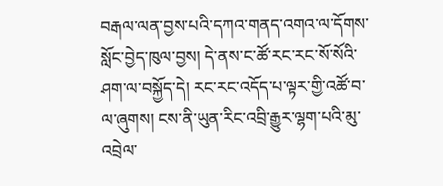བརྒལ་ལན་བྱས་པའི་དཀའ་གནད་འགའ་ལ་དོགས་སློང་བྱེད་ཁུལ་བྱས། དེ་ནས་ང་ཚོ་རང་རང་སོ་སོའི་ཤག་ལ་བསྐྱོད་དེ། རང་རང་འདོད་པ་ལྟར་གྱི་འཚོ་བ་ལ་ཞུགས། ངས་ནི་ཡུན་རིང་འབྲི་རྒྱུར་ལྷག་པའི་མུ་འབྲེལ་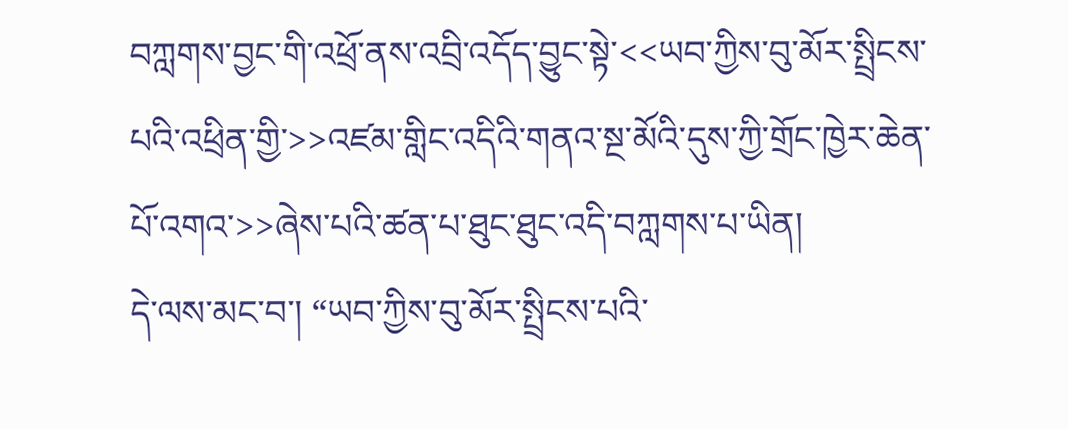བཀླགས་བྱང་གི་འཕྲོ་ནས་འབྲི་འདོད་བྱུང་སྟེ་<<ཡབ་ཀྱིས་བུ་མོར་སྤྲིངས་པའི་འཕྲིན་གྱི་>>འཛམ་གླིང་འདིའི་གནའ་སྔ་མོའི་དུས་ཀྱི་གྲོང་ཁྱེར་ཆེན་པོ་འགའ་>>ཞེས་པའི་ཚན་པ་ཐུང་ཐུང་འདི་བཀླགས་པ་ཡིན།
དེ་ལས་མང་བ་། “ཡབ་ཀྱིས་བུ་མོར་སྤྲིངས་པའི་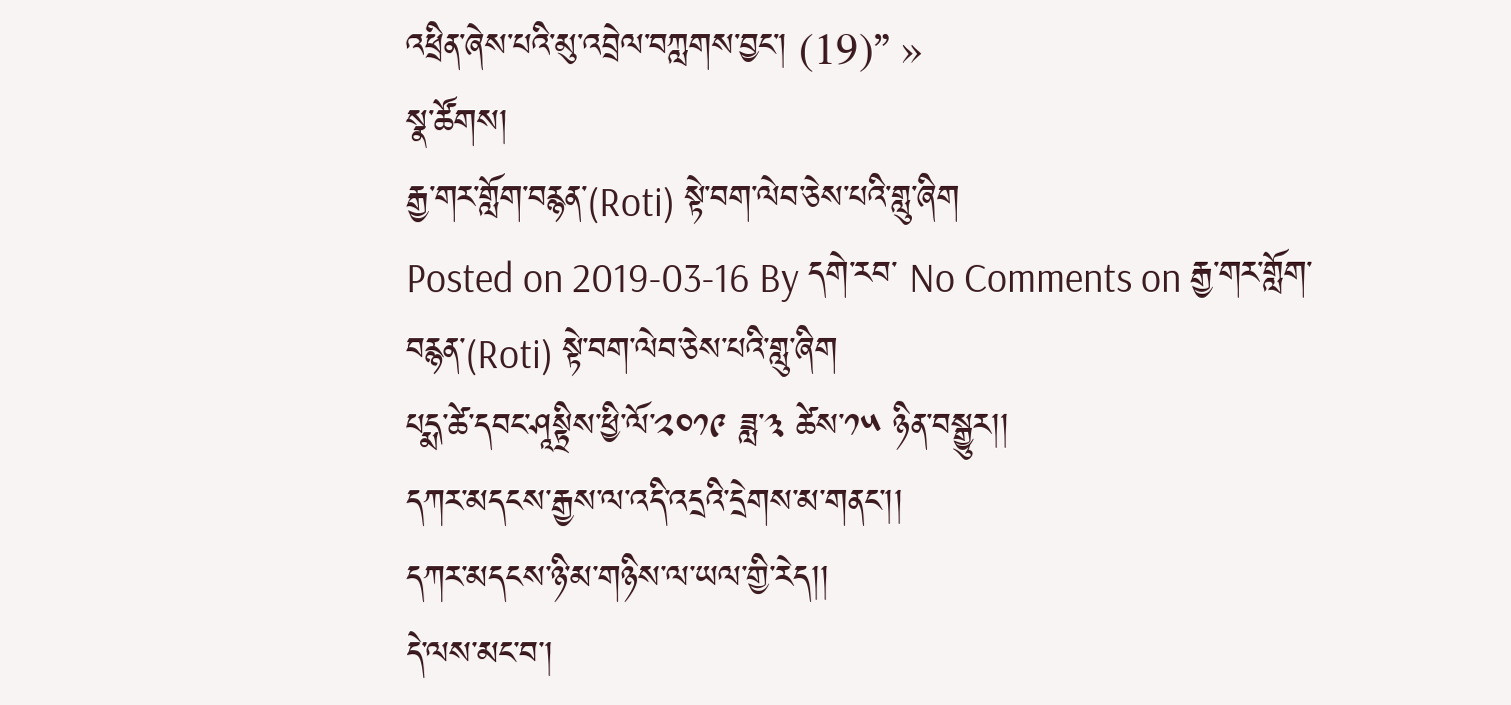འཕྲིན་ཞེས་པའི་མུ་འབྲེལ་བཀླགས་བྱང་། (19)” »
སྣ་ཚོགས།
རྒྱ་གར་གློག་བརྙན་(Roti) སྟེ་བག་ལེབ་ཅེས་པའི་གླུ་ཞིག
Posted on 2019-03-16 By དགེ་རབ་ No Comments on རྒྱ་གར་གློག་བརྙན་(Roti) སྟེ་བག་ལེབ་ཅེས་པའི་གླུ་ཞིག
པདྨ་ཚེ་དབང་ཤཱསྟྲིས་ཕྱི་ལོ་༢༠༡༩ ཟླ་༣ ཚེས་༡༥ ཉིན་བསྒྱུར།།
དཀར་མདངས་རྒྱས་ལ་འདི་འདྲའི་དྲེགས་མ་གནང་།།
དཀར་མདངས་ཉི་མ་གཉིས་ལ་ཡལ་གྱི་རེད།།
དེ་ལས་མང་བ་།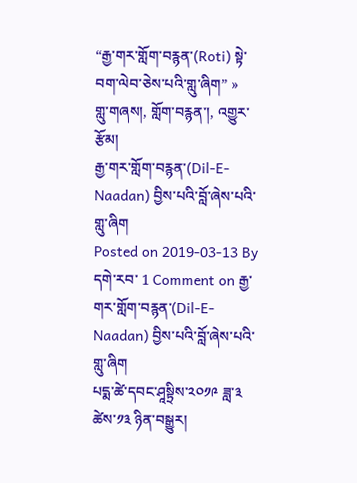“རྒྱ་གར་གློག་བརྙན་(Roti) སྟེ་བག་ལེབ་ཅེས་པའི་གླུ་ཞིག” »
གླུ་གཞས།, གློག་བརྙན་།, འགྱུར་རྩོམ།
རྒྱ་གར་གློག་བརྙན་(Dil-E-Naadan) བྱིས་པའི་བློ་ཞེས་པའི་གླུ་ཞིག
Posted on 2019-03-13 By དགེ་རབ་ 1 Comment on རྒྱ་གར་གློག་བརྙན་(Dil-E-Naadan) བྱིས་པའི་བློ་ཞེས་པའི་གླུ་ཞིག
པདྨ་ཚེ་དབང་ཤཱསྟྲིས་༢༠༡༩ ཟླ་༣ ཚེས་༡༣ ཉིན་བསྒྱུར།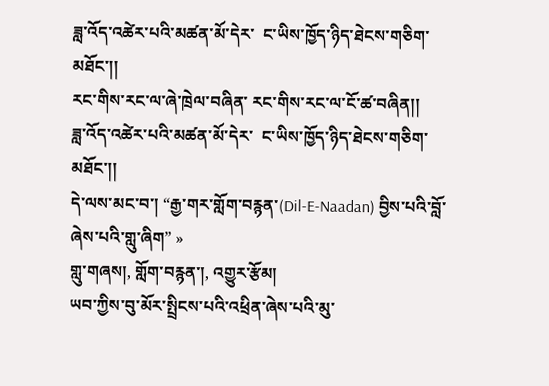ཟླ་འོད་འཚེར་པའི་མཚན་མོ་དེར་  ང་ཡིས་ཁྱོད་ཉིད་ཐེངས་གཅིག་མཐོང་།།
རང་གིས་རང་ལ་ཞེ་ཁྲེལ་བཞིན་ རང་གིས་རང་ལ་ངོ་ཚ་བཞིན།།
ཟླ་འོད་འཚེར་པའི་མཚན་མོ་དེར་  ང་ཡིས་ཁྱོད་ཉིད་ཐེངས་གཅིག་མཐོང་།།
དེ་ལས་མང་བ་། “རྒྱ་གར་གློག་བརྙན་(Dil-E-Naadan) བྱིས་པའི་བློ་ཞེས་པའི་གླུ་ཞིག” »
གླུ་གཞས།, གློག་བརྙན་།, འགྱུར་རྩོམ།
ཡབ་ཀྱིས་བུ་མོར་སྤྲིངས་པའི་འཕྲིན་ཞེས་པའི་མུ་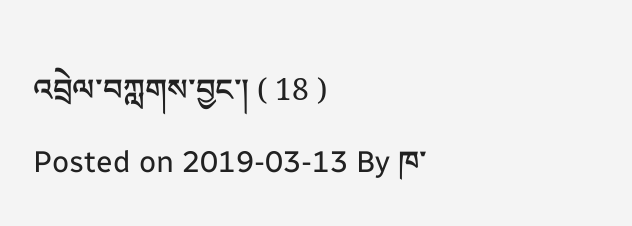འབྲེལ་བཀླགས་བྱང་། ( 18 )
Posted on 2019-03-13 By ཁ་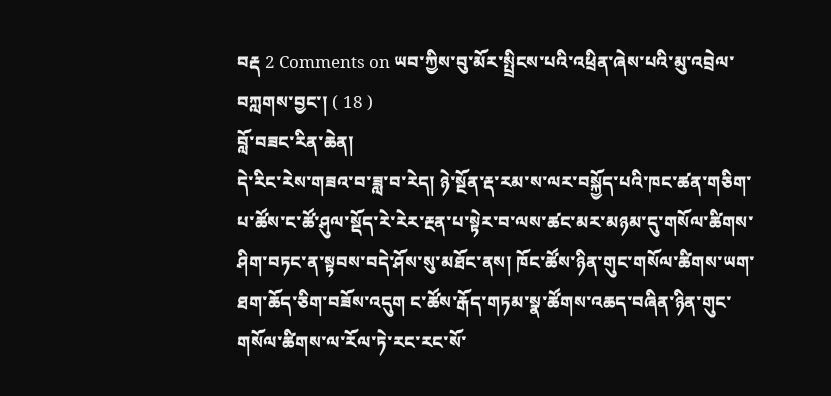བརྡ 2 Comments on ཡབ་ཀྱིས་བུ་མོར་སྤྲིངས་པའི་འཕྲིན་ཞེས་པའི་མུ་འབྲེལ་བཀླགས་བྱང་། ( 18 )
བློ་བཟང་རིན་ཆེན།
དེ་རིང་རེས་གཟའ་བ་ཟླ་བ་རེད། ཉེ་སྔོན་རྡ་རམ་ས་ལར་བསྐྱོད་པའི་ཁང་ཚན་གཅིག་པ་ཚོས་ང་ཚོ་ཤུལ་སྡོད་རེ་རེར་རྔན་པ་སྟེར་བ་ལས་ཚང་མར་མཉམ་དུ་གསོལ་ཚིགས་ཤིག་བཏང་ན་སྟབས་བདེ་ཤོས་སུ་མཐོང་ནས། ཁོང་ཚོས་ཉིན་གུང་གསོལ་ཚིགས་ཡག་ཐག་ཆོད་ཅིག་བཟོས་འདུག ང་ཚོས་རྒོད་གཏམ་སྣ་ཚོགས་འཆད་བཞིན་ཉིན་གུང་གསོལ་ཚིགས་ལ་རོལ་ཏེ་རང་རང་སོ་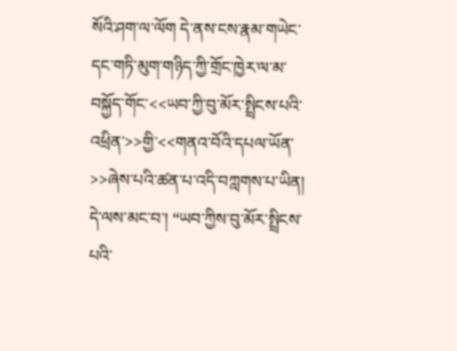སོའི་ཤག་ལ་ལོག དེ་ནས་ངས་རྣམ་གཡེང་དང་གཏི་མུག་གཉིད་ཀྱི་གྲོང་ཁྱེར་ལ་མ་བསྐྱོད་གོང་<<ཡབ་ཀྱི་བུ་མོར་སྤྲིངས་པའི་འཕྲིན་>>གྱི་<<གནའ་བོའི་དཔལ་ཡོན་>>ཞེས་པའི་ཚན་པ་འདི་བཀླགས་པ་ཡིན།
དེ་ལས་མང་བ་། “ཡབ་ཀྱིས་བུ་མོར་སྤྲིངས་པའི་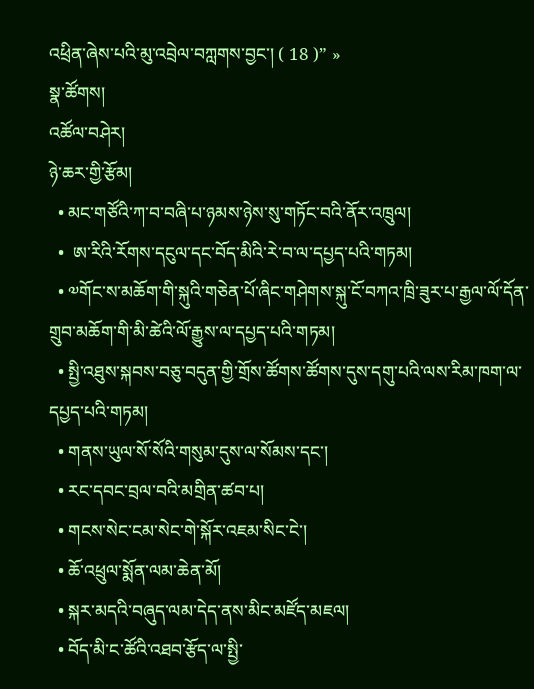འཕྲིན་ཞེས་པའི་མུ་འབྲེལ་བཀླགས་བྱང་། ( 18 )” »
སྣ་ཚོགས།
འཚོལ་བཤེར།
ཉེ་ཆར་གྱི་རྩོམ།
  • མང་གཙོའི་ཀ་བ་བཞི་པ་ཉམས་ཉེས་སུ་གཏོང་བའི་ནོར་འཁྲུལ།
  •  ཨ་རིའི་རོགས་དངུལ་དང་བོད་མིའི་རེ་བ་ལ་དཔྱད་པའི་གཏམ།
  • ༧གོང་ས་མཆོག་གི་སྐུའི་གཅེན་པོ་ཞིང་གཤེགས་སྐུ་ངོ་བཀའ་ཁྲི་ཟུར་པ་རྒྱལ་ལོ་དོན་གྲུབ་མཆོག་གི་མི་ཚེའི་ལོ་རྒྱུས་ལ་དཔྱད་པའི་གཏམ།
  • སྤྱི་འཐུས་སྐབས་བཅུ་བདུན་གྱི་གྲོས་ཚོགས་ཚོགས་དུས་དགུ་པའི་ལས་རིམ་ཁག་ལ་དཔྱད་པའི་གཏམ།
  • གནས་ཡུལ་སོ་སོའི་གསུམ་དུས་ལ་སོམས་དང་།
  • རང་དབང་བྲལ་བའི་མགྲིན་ཚབ་པ།
  • གངས་སེང་ངམ་སེང་གེ་སྐོར་འཇམ་སིང་ངེ་།
  • ཆོ་འཕྲུལ་སྨོན་ལམ་ཆེན་མོ།
  • སྐར་མདའི་བཞུད་ལམ་དེད་ནས་མིང་མཛོད་མཇལ།
  • བོད་མི་ང་ཚོའི་འཐབ་རྩོད་ལ་སྤྱི་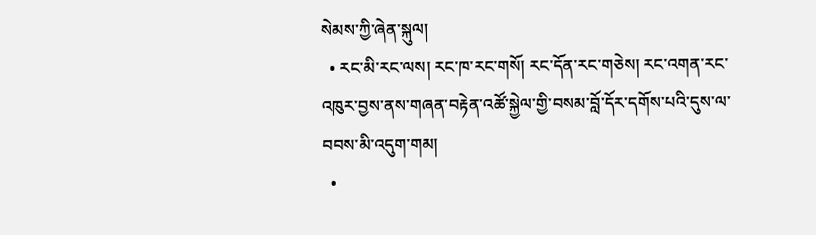སེམས་ཀྱི་ཞེན་སྐུལ།
  • རང་མི་རང་ལས། རང་ཁ་རང་གསོ། རང་དོན་རང་གཅེས། རང་འགན་རང་འཁུར་བྱས་ནས་གཞན་བརྟེན་འཚོ་སྐྱེལ་གྱི་བསམ་བློ་དོར་དགོས་པའི་དུས་ལ་བབས་མི་འདུག་གམ།
  •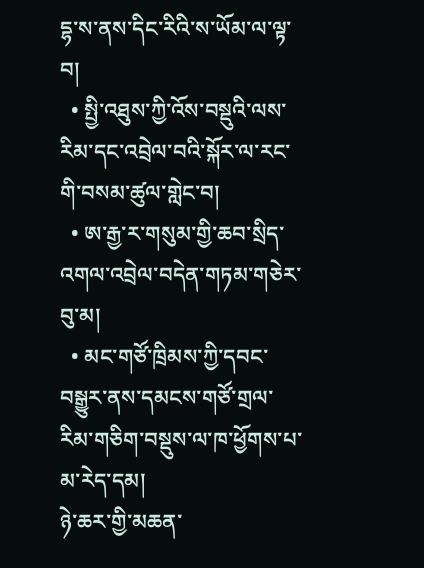དྷ་ས་ནས་དིང་རིའི་ས་ཡོམ་ལ་ལྟ་བ།
  • སྤྱི་འཐུས་ཀྱི་འོས་བསྡུའི་ལས་རིམ་དང་འབྲེལ་བའི་སྐོར་ལ་རང་གི་བསམ་ཚུལ་གླེང་བ།
  • ཨ་རྒྱ་ར་གསུམ་གྱི་ཆབ་སྲིད་འགལ་འབྲེལ་བདེན་གཏམ་གཅེར་བུ་མ།
  • མང་གཙོ་ཁྲིམས་ཀྱི་དབང་བསྒྱུར་ནས་དམངས་གཙོ་གྲལ་རིམ་གཅིག་བསྡུས་ལ་ཁ་ཕྱོགས་པ་མ་རེད་དམ།
ཉེ་ཆར་གྱི་མཆན་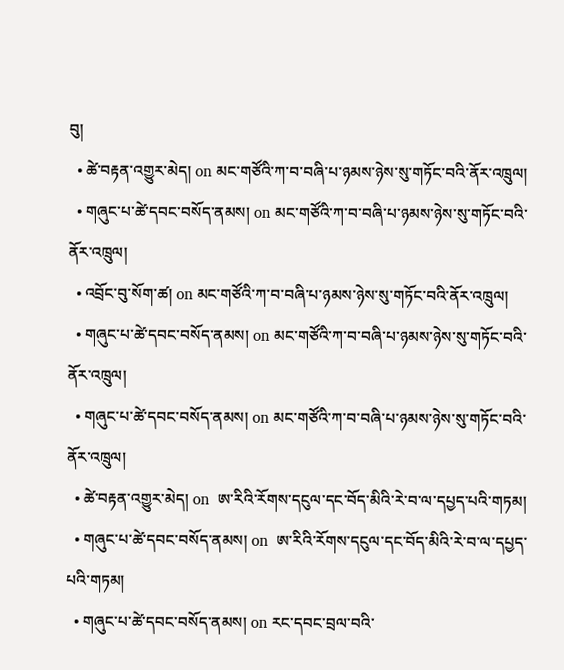བུ།
  • ཚེ་བརྟན་འགྱུར་མེད། on མང་གཙོའི་ཀ་བ་བཞི་པ་ཉམས་ཉེས་སུ་གཏོང་བའི་ནོར་འཁྲུལ།
  • གཞུང་པ་ཚེ་དབང་བསོད་ནམས། on མང་གཙོའི་ཀ་བ་བཞི་པ་ཉམས་ཉེས་སུ་གཏོང་བའི་ནོར་འཁྲུལ།
  • འབྲོང་བུ་སོག་ཚ། on མང་གཙོའི་ཀ་བ་བཞི་པ་ཉམས་ཉེས་སུ་གཏོང་བའི་ནོར་འཁྲུལ།
  • གཞུང་པ་ཚེ་དབང་བསོད་ནམས། on མང་གཙོའི་ཀ་བ་བཞི་པ་ཉམས་ཉེས་སུ་གཏོང་བའི་ནོར་འཁྲུལ།
  • གཞུང་པ་ཚེ་དབང་བསོད་ནམས། on མང་གཙོའི་ཀ་བ་བཞི་པ་ཉམས་ཉེས་སུ་གཏོང་བའི་ནོར་འཁྲུལ།
  • ཚེ་བརྟན་འགྱུར་མེད། on  ཨ་རིའི་རོགས་དངུལ་དང་བོད་མིའི་རེ་བ་ལ་དཔྱད་པའི་གཏམ།
  • གཞུང་པ་ཚེ་དབང་བསོད་ནམས། on  ཨ་རིའི་རོགས་དངུལ་དང་བོད་མིའི་རེ་བ་ལ་དཔྱད་པའི་གཏམ།
  • གཞུང་པ་ཚེ་དབང་བསོད་ནམས། on རང་དབང་བྲལ་བའི་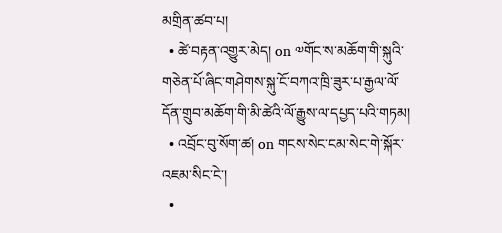མགྲིན་ཚབ་པ།
  • ཚེ་བརྟན་འགྱུར་མེད། on ༧གོང་ས་མཆོག་གི་སྐུའི་གཅེན་པོ་ཞིང་གཤེགས་སྐུ་ངོ་བཀའ་ཁྲི་ཟུར་པ་རྒྱལ་ལོ་དོན་གྲུབ་མཆོག་གི་མི་ཚེའི་ལོ་རྒྱུས་ལ་དཔྱད་པའི་གཏམ།
  • འབྲོང་བུ་སོག་ཚ། on གངས་སེང་ངམ་སེང་གེ་སྐོར་འཇམ་སིང་ངེ་།
  •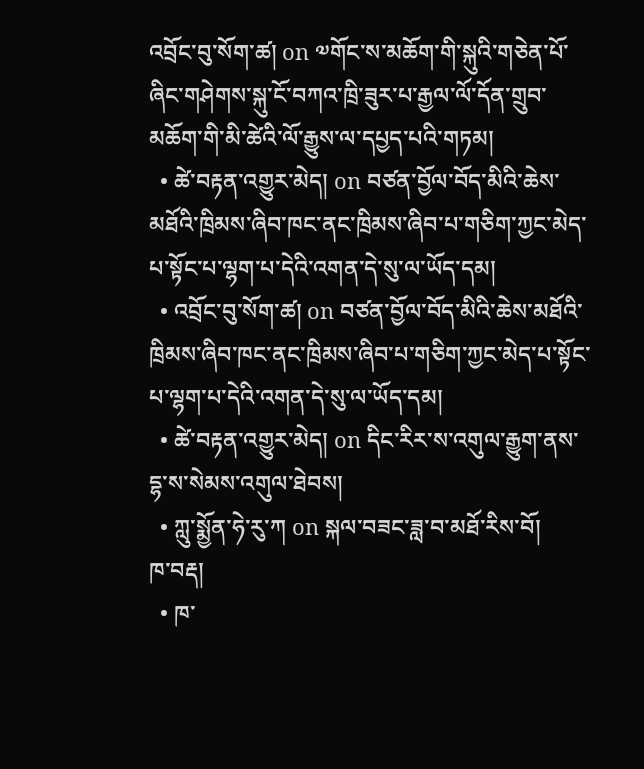འབྲོང་བུ་སོག་ཚ། on ༧གོང་ས་མཆོག་གི་སྐུའི་གཅེན་པོ་ཞིང་གཤེགས་སྐུ་ངོ་བཀའ་ཁྲི་ཟུར་པ་རྒྱལ་ལོ་དོན་གྲུབ་མཆོག་གི་མི་ཚེའི་ལོ་རྒྱུས་ལ་དཔྱད་པའི་གཏམ།
  • ཚེ་བརྟན་འགྱུར་མེད། on བཙན་བྱོལ་བོད་མིའི་ཆེས་མཐོའི་ཁྲིམས་ཞིབ་ཁང་ནང་ཁྲིམས་ཞིབ་པ་གཅིག་ཀྱང་མེད་པ་སྟོང་པ་ལྷག་པ་དེའི་འགན་དེ་སུ་ལ་ཡོད་དམ།
  • འབྲོང་བུ་སོག་ཚ། on བཙན་བྱོལ་བོད་མིའི་ཆེས་མཐོའི་ཁྲིམས་ཞིབ་ཁང་ནང་ཁྲིམས་ཞིབ་པ་གཅིག་ཀྱང་མེད་པ་སྟོང་པ་ལྷག་པ་དེའི་འགན་དེ་སུ་ལ་ཡོད་དམ།
  • ཚེ་བརྟན་འགྱུར་མེད། on དིང་རིར་ས་འགུལ་རྒྱུག་ནས་དྷ་ས་སེམས་འགུལ་ཐེབས།
  • ཀླུ་སྨྱོན་ཧེ་རུ་ཀ on སྐལ་བཟང་ཟླ་བ་མཐོ་རིས་བོ།
ཁ་བརྡ།
  • ཁ་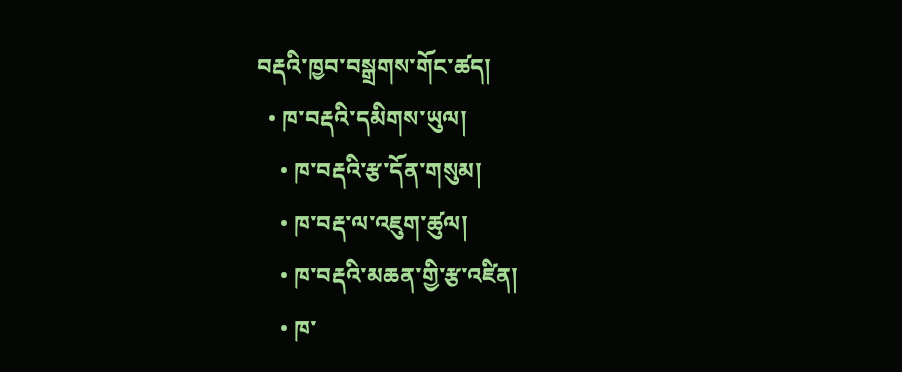བརྡའི་ཁྱབ་བསྒྲགས་གོང་ཚད།
  • ཁ་བརྡའི་དམིགས་ཡུལ།
    • ཁ་བརྡའི་རྩ་དོན་གསུམ།
    • ཁ་བརྡ་ལ་འཇུག་ཚུལ།
    • ཁ་བརྡའི་མཆན་གྱི་རྩ་འཛིན།
    • ཁ་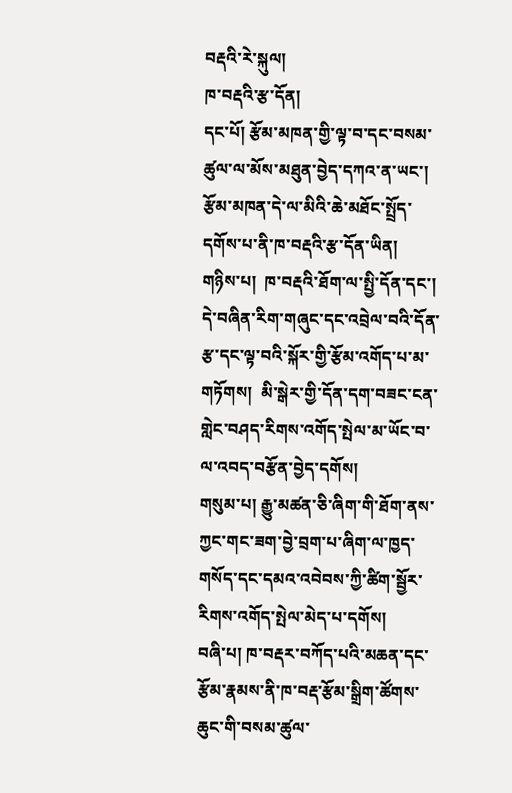བརྡའི་རེ་སྐུལ།
ཁ་བརྡའི་རྩ་དོན།
དང་པོ། རྩོམ་མཁན་གྱི་ལྟ་བ་དང་བསམ་ཚུལ་ལ་མོས་མཐུན་བྱེད་དཀའ་ན་ཡང་། རྩོམ་མཁན་དེ་ལ་མིའི་ཆེ་མཐོང་སྤྲོད་དགོས་པ་ནི་ཁ་བརྡའི་རྩ་དོན་ཡིན།
གཉིས་པ།  ཁ་བརྡའི་ཐོག་ལ་སྤྱི་དོན་དང་། དེ་བཞིན་རིག་གཞུང་དང་འབྲེལ་བའི་དོན་རྩ་དང་ལྟ་བའི་སྐོར་གྱི་རྩོམ་འགོད་པ་མ་གཏོགས།  མི་སྒེར་གྱི་དོན་དག་བཟང་ངན་གླེང་བཤད་རིགས་འགོད་སྤེལ་མ་ཡོང་བ་ལ་འབད་བརྩོན་བྱེད་དགོས།
གསུམ་པ། རྒྱུ་མཚན་ཅི་ཞིག་གི་ཐོག་ནས་ཀྱང་གང་ཟག་བྱེ་བྲག་པ་ཞིག་ལ་ཁྱད་གསོད་དང་དམའ་འབེབས་ཀྱི་ཚིག་སྦྱོར་རིགས་འགོད་སྤེལ་མེད་པ་དགོས།
བཞི་པ། ཁ་བརྡར་བཀོད་པའི་མཆན་དང་རྩོམ་རྣམས་ནི་ཁ་བརྡ་རྩོམ་སྒྲིག་ཚོགས་ཆུང་གི་བསམ་ཚུལ་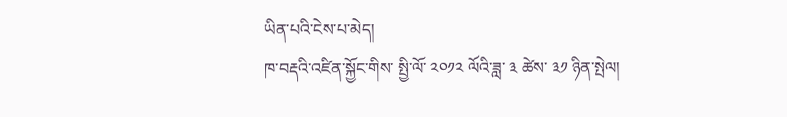ཡིན་པའི་ངེས་པ་མེད།
ཁ་བརྡའི་འཛིན་སྐྱོང་གིས་ སྤྱི་ལོ་ ༢༠༡༢ ལོའི་ཟླ་ ༣ ཚེས་ ༣༡ ཉིན་སྤེལ།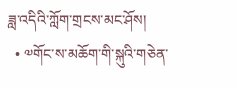ཟླ་འདིའི་ཀློག་གྲངས་མང་ཤོས།
  • ༧གོང་ས་མཆོག་གི་སྐུའི་གཅེན་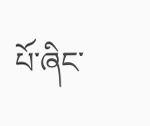པོ་ཞིང་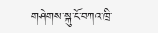གཤེགས་སྐུ་ངོ་བཀའ་ཁྲི་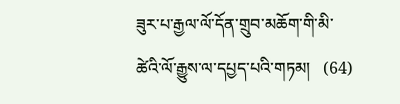ཟུར་པ་རྒྱལ་ལོ་དོན་གྲུབ་མཆོག་གི་མི་ཚེའི་ལོ་རྒྱུས་ལ་དཔྱད་པའི་གཏམ།   (64)